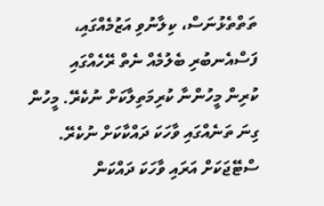ތަތްތެޅުނަސް، ކިލާނުވި އަޒުމެއްގައި، ފަސްއެނބުރި ބެލުމެއް ނެތް ރޭހެއްގައި
ކުރިން މީހުންނާ ކުރިމަތިލާކަށް ނުކެރޭ. މީހުން ގިނަ ތަނެއްގައި ވާހަކަ ދައްކާކަށް ނުކެރޭ. ސްޓޭޖަކަށް އަރައި ވާހަކަ ދައްކަން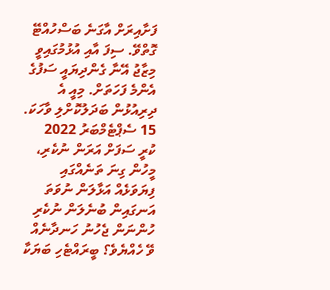ފަށާއިރަށް އާގަނެ ބަސްހުއްޓޭ ގޮތްވޭ. ސިފަ އާއި އުޅުމުގައިވީ މިޒާޖު އޭނާ ގެންދިޔައީ ސަފުގެ އެންމެ ފަހަތަށް. މިއީ އެ ދިރިއުޅުން ބަދަލުކޮށްލި ވާހަކަ.
15 ސެޕްޓެމްބަރު 2022
ކުރީ ސަފަށް އަރަން ނުކެރި، މީހުން ގިނަ ތަނެއްގައި ފިޔަވަޅެއް އަޅާލަން ނުވަތަ އަނގައިން ބުނެލަން ނުކެރި ހުންނަން ޖެހުނު ހަނދާނެއް ވޭ ހެއްޔެވެ؟ ބީރައްޓެހި ބަޔަކާ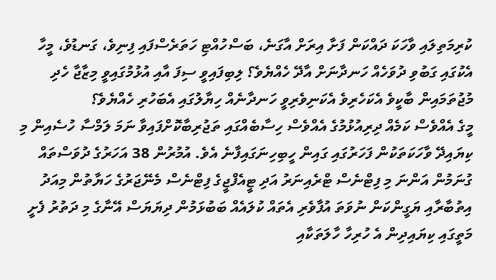ކުރިމަތިލައި ވާހަކަ ދައްކަން ފަށާ އިރަށް އާގަނެ، ބަސްހުއްޓި ހަތަރެސްފައި ފިނިވެ، ގަނޑުވެ، މީހާ އެކުގައި ގަބުވި ދުވަހެއް ހަނދާނަށް އާދޭ ހެއްޔެވެ؟ ލިބިފައިވީ ސިފަ އާއި އުޅުމުގައިވީ މިޒާޖާ ހެދި މުޖުތަމައިން ބާކީވެ އެކަހެރިވެ އެކަނިވެރިވީ ހަނދާނެއް ހިޔާލުގައި އެބަހުރި ހެއްޔެވެ؟
މީގެ އެއްވެސް ކަމެއް ދިރިއުޅުމުގެ އެއްވެސް ހިސާބެއްގައި ތަޖުރިބާކޮށްފައިވާ ނަމަ ލަމްސާ ހުސެއިން މި ކިޔައިދޭ ވާހަކަތަކުން ފަހަރުގައި ގައިން ހީބިހިނަގައިފާނެ އެވެ. އުމުރުން 38 އަހަރުގެ ދުވަސްތައް ގުނަމުން އަންނަ މި ފިޓްނެސް ޓްރެއިނަރު އަދި ޓީއެފްޖީގެ ފިޓްނެސް މެނޭޖަރުގެ ހަޔާތުން މިއަދު އިތުބާރާއި ޔަގީންކަން ނުވަތަ އުފާވެރި އެތައް ކުލައެއް ބަބުޅަމުން ދިޔަޔަސް އޭނާގެ މި ދަތުރު ފެށީ މަތީގައި ކިޔައިދިން އެ ހުރިހާ ހާލަތަކާއި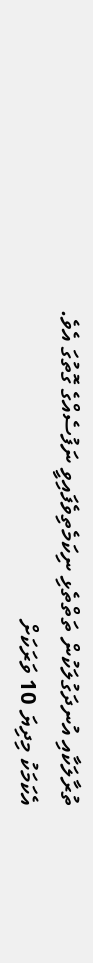ތުރާލަކާއި އުނދަގުލަކުން ތަތްތެޅި ނިކަމެތިވެފައިވީ ނަފުސެއްގެ ގޮތުގަ އެވެ.
އެކަމަކު މިދިޔަ 10 ވަރަކަށް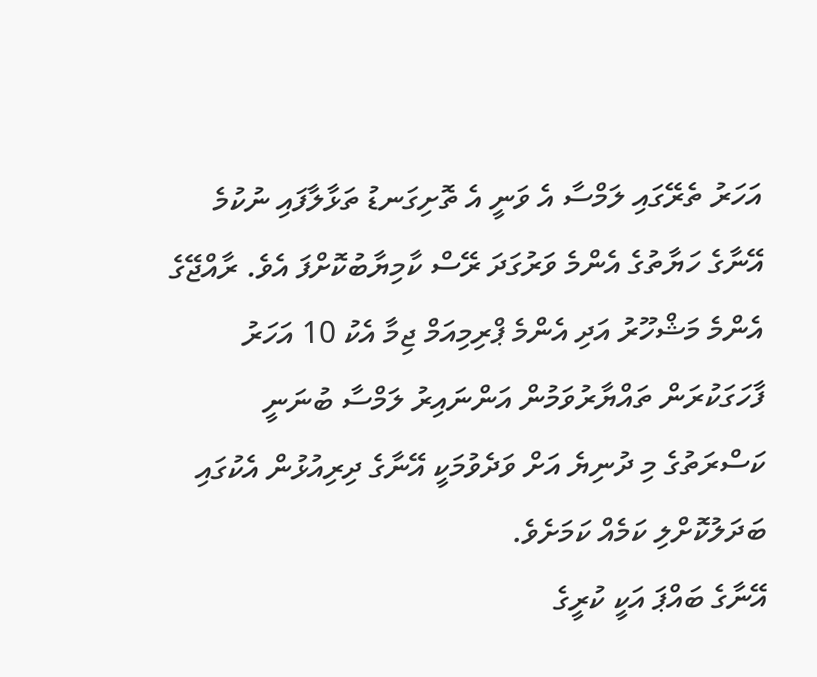އަހަރު ތެރޭގައި ލަމްސާ އެ ވަނީ އެ ތޮށިގަނޑު ތަޅާލާފައި ނުކުމެ އޭނާގެ ހަޔާތުގެ އެންމެ ވަރުގަދަ ރޭސް ކާމިޔާބުކޮށްފަ އެވެ. ރާއްޖޭގެ އެންމެ މަޝްހޫރު އަދި އެންމެ ޕްރިމިއަމް ޖިމާ އެކު 10 އަހަރު ފާހަގަކުރަން ތައްޔާރުވަމުން އަންނައިރު ލަމްސާ ބުނަނީ ކަސްރަތުގެ މި ދުނިޔެ އަށް ވަދެވުމަކީ އޭނާގެ ދިރިއުޅުން އެކުގައި ބަދަލުކޮށްލި ކަމެއް ކަމަށެވެ.
އޭނާގެ ބައްޕަ އަކީ ކުރީގެ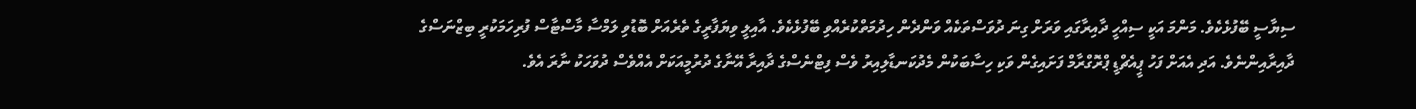ސިޔާސީ ބޭފުޅެކެވެ. މަންމަ އަކީ ސިއްހީ ދާއިރާގައި ވަރަށް ގިނަ ދުވަސްތަކެއް ވަންދެން ހިދުމަތްކުރެއްވި ބޭފުޅެކެވެ. އާއިލީ ވިޔަފާރީގެ ތެރެއަށް ބޮޑުވި ލަމްސާ މާސްޓާސް ފުރިހަމަކުރީ ބިޒްނަސްގެ ދާއިރާއިންނެވެ. އަދި އެއަށް ފަހު ޕީއެޗްޑީ ޕްރޮގްރާމް ފަށައިގެން ވަކި ހިސާބަކުން މެދުކަނޑާލިއިރު ވެސް ފިޓްނެސްގެ ދާއިރާ އޭނާގެ ދުރުމީއަކަށް އެއްވެސް ދުވަހަކު ނާރަ އެވެ.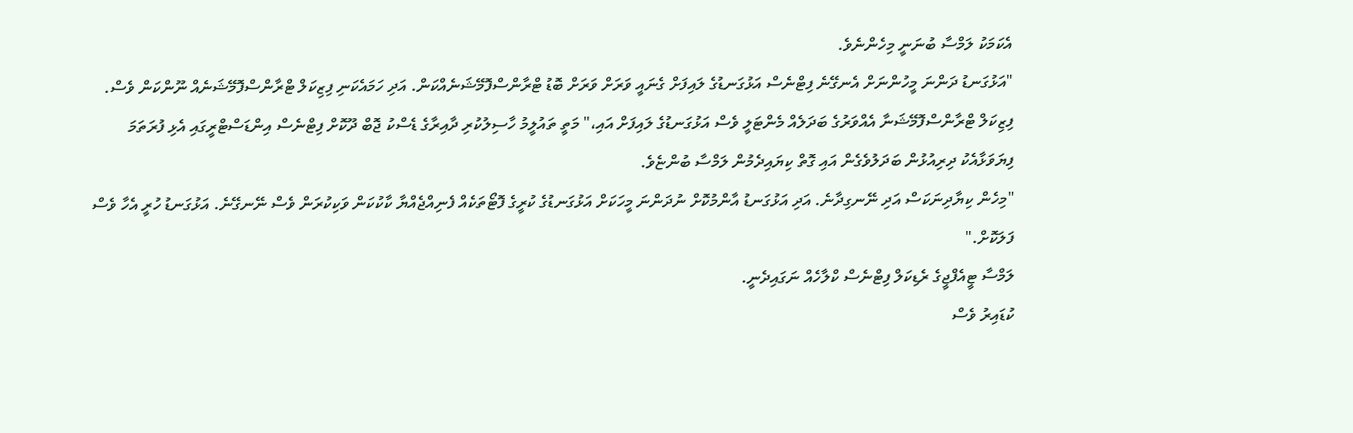އެކަމަކު ލަމްސާ ބުނަނީ މިހެންނެވެ.
"އަޅުގަނޑު ދަންނަ މީހުންނަށް އެނގޭނެ ފިޓްނެސް އަޅުގަނޑުގެ ލައިފަށް ގެނައީ ވަރަށް ވަރަށް ބޮޑު ޓްރާންސްފޮމޭޝަނެއްކަން. އަދި ހަމައެކަނި ފިޒިކަލް ޓްރާންސްފޮމޭޝަނެއް ނޫންކަން ވެސް. ފިޒިކަލް ޓްރާންސްފޮމޭޝަނާ އެއްވަރުގެ ބަދަލެއް މެންޓަލީ ވެސް އަޅުގަނޑުގެ ލައިފަށް އައި،" މަތީ ތައުލީމު ހާސިލުކުރި ދާއިރާގެ ޑެސްކު ޖޮބް ދޫކޮށް ފިޓްނެސް އިންޑަސްޓްރީގައި އެޅި ފުރަތަމަ ފިޔަވަޅާއެކު ދިރިއުޅުން ބަދަލުވެގެން އައި ގޮތް ކިޔައިދެމުން ލަމްސާ ބުންޏެވެ.
"މިހެން ކިޔާދިނަކަސް އަދި ނޭނގިދާނެ. އަދި އަޅުގަނޑު އާންމުކޮށް ނުދަންނަ މީހަކަށް އަޅުގަނޑުގެ ކުރީގެ ފޮޓޯތަކެއް ފެނިއްޖެއްޔާ ކާކުކަން ވަކިކުރަން ވެސް ނޭނގޭނެ. އަޅުގަނޑު ހުރީ އެހާ ވެސް ފަލަކޮށް."
ލަމްސާ ޓީއެފްޖީގެ ރެޑިކަލް ފިޓްނެސް ކްލާހެއް ނަގައިދެނީ.
ކުޑައިރު ވެސް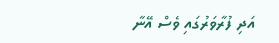އަދި ފުރާވަރުގައި ވެސް އޭނާ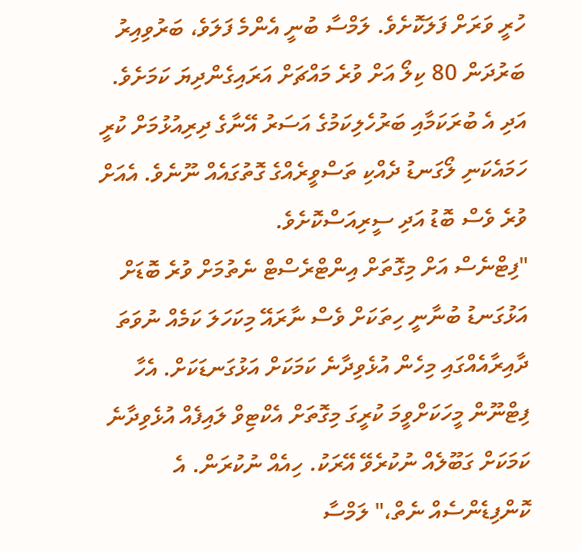ހުރީ ވަރަށް ފަލަކޮށެވެ. ލަމްސާ ބުނީ އެންމެ ފަލަވެ، ބަރުވިއިރު ބަރުދަން 80 ކިލޯ އަށް ވުރެ މައްޗަށް އަރައިގެންދިޔަ ކަމަށެވެ. އަދި އެ ބުރަކަމާއި ބަރުހެލިކަމުގެ އަސަރު އޭނާގެ ދިރިއުޅުމަށް ކުރީ ހަމައެކަނި ލޯގަނޑު ދެއްކި ތަސްވީރެއްގެ ގޮތުގައެއް ނޫނެވެ. އެއަށް ވުރެ ވެސް ބޮޑު އަދި ސީރިއަސްކޮށެވެ.
"ފިޓްނެސް އަށް މިގޮތަށް އިންޓްރެސްޓް ނެތުމަށް ވުރެ ބޮޑަށް އަޅުގަނޑު ބުނާނީ ހިތަކަށް ވެސް ނާރައޭ މިކަހަލަ ކަމެއް ނުވަތަ ދާއިރާއެއްގައި މިހެން އުޅެވިދާނެ ކަމަކަށް އަޅުގަނޑަކަށް. އެހާ ފިޓްނޫން މީހަކަށްވީމަ ކުރީގަ މިގޮތަށް އެކްޓިވް ލައިފެއް އުޅެވިދާނެ ކަމަކަށް ގަބޫލެއް ނުކުރެވޭ އޭރަކު. ހިއެއް ނުކުރަން. އެ ކޮންފިޑެންސެއް ނެތް،" ލަމްސާ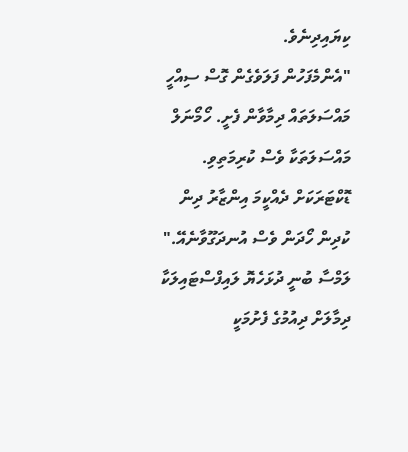ކިޔައިދިނެވެ.
"އެންމެފަހުން ފަލަވެގެން ގޮސް ސިއްހީ މައްސަލަތައް ދިމާވާން ފެށީ. ހޯމޯނަލް މައްސަލަތަކާ ވެސް ކުރިމަތިވި. ޑޮކްޓަރަކަށް ދެއްކީމަ އިންޒާރު ދިން ކުދިން ހޯދަން ވެސް އުނދަގޫވާނެއޭ."
ލަމްސާ ބުނީ ދުޅަހެޔޮ ލައިފްސްޓައިލަކާ ދިމާލަށް ދިއުމުގެ ފެށުމަކީ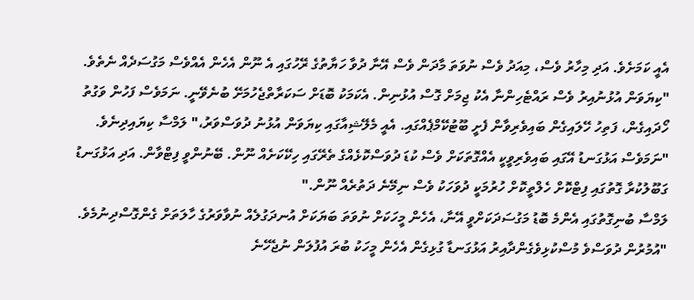އެއީ ކަމަށެވެ. އަދި މިހާރު ވެސް، މިއަދު ވެސް ނުވަތަ މާދަން ވެސް އޭނާ ދުވާ ހަޔާތުގެ ރޭހުގައި އެ ނޫން އެހެން އެއްވެސް މަގުސަދެއް ނެތެވެ.
"ކިޔަވަން އުޅުނުއިރު ވެސް ރައްޓެހިންނާ އެކު ޖިމަށް ގޮސް އުޅުނިން. އެކަމަކު ބޮޑަށް ސަކަރާތްޖެހުމަށޭ ބުނެވޭނީ. ނަމަވެސް ފަހުން ވަގުތު ހޯދައިގެން، ފަތިހު ހޭލައިގެން ބައިވެރިވާން ފެށީ ބޫޓުކޭމްޕެއްގައި. އެއީ މެލޭޝިއާގައި ކިޔަވަން އުޅުނު ދުވަސްވަރު،" ލަމްސާ ކިޔައިދިނެވެ.
"ނަމަވެސް އަޅުގަނޑު އޭގައި ބައިވެރިވީކީ އެއްގޮތަކަށް ވެސް ކުޑަ ދުވަސްކޮޅެއްގެ ތެރޭގައި ހިކޭކަށެއް ނޫން. ބޭނުންވީ ފިޓްވާން. އަދި އަޅުގަނޑު ގަބޫލުކުރާ ގޮތުގައި ފިޓްކޮށް ހެލްތީކޮށް ހުރުމަކީ ދުވަހަކު ވެސް ނިމޭނެ ދަތުރެއް ނޫން."
ލަމްސާ ބުނިގޮތުގައި އެންމެ ބޮޑު މަގުސަދަކަށްވީ އޭނާ، އެހެން މީހަކަށް ނުވަތަ ބަޔަކަށް އުނދަގުލެއް ނުވާވަރުގެ ހާލަތަށް ގެންގޮސްދިނުމެވެ.
"އުމުރުން ދުވަސްވެ މުސްކުޅިވެގެންދާއިރު އަޅުގަނޑާ ގުޅިގެން އެހެން މީހަކު ބުރަ އުފުލަން ނުޖެހޭނެ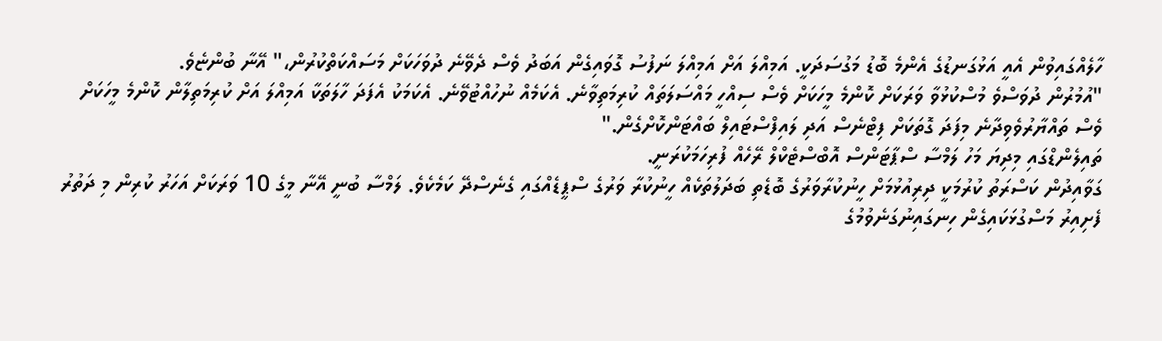ހާލެއްގައިވުން އެއީ އަޅުގަނޑުގެ އެންމެ ބޮޑު މަގުސަދަކީ. އަމިއްލަ އަށް އަމިއްލަ ނަފުސު ގޮވައިގެން އަބަދު ވެސް ދެވޭނެ ދުވަހަކަށް މަސައްކަތްކުރުން،" އޭނާ ބުންޏެވެ.
"އުމުރުން ދުވަސްވެ މުސްކުޅުވާ ވަރަކަށް ކޮންމެ މީހަކަށް ވެސް ސިއްހީ މައްސަލަތައް ކުރިމަތިވާނެ. އެކަމެއް ނުހުއްޓުވޭނެ. އެކަމަކު އެފަދަ ހާލަތަކާ އަމިއްލަ އަށް ކުރިމަތިލާން ކޮންމެ މީހަކަށް ވެސް ތައްޔާރުވެވިދާނެ މިފަދަ ގޮތަކަށް ފިޓްނެސް އަދި ލައިފްސްޓައިލް ބައްޓަންކޮށްގެން."
ތައިލެންޑްގައި މިދިޔަ މަހު ލަމްސާ ސްޕާޓަންސް އޮބްސްޓެކްލް ރޭހެއް ފުރިހަމަކުރަނީ.
ގަވާއިދުން ކަސްރަތު ކުރުމަކީ ދިރިއުޅުމަށް ހީނުކުރާވަރުގެ ބޮޑެތި ބަދަލުތަކެއް ހީނުކުރާ ވަރުގެ ސްޕީޑެއްގައި ގެނެސްދޭ ކަމެކެވެ. ލަމްސާ ބުނީ އޭނާ މީގެ 10 ވަރަކަށް އަހަރު ކުރިން މި ދަތުރު ފެށިއިރު މަސްގުޅަކައިގެން ހިނގައިނުގަނެވުމުގެ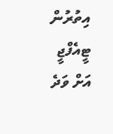އިތުރުން ޓީއެފްޖީ އަށް ވަދެ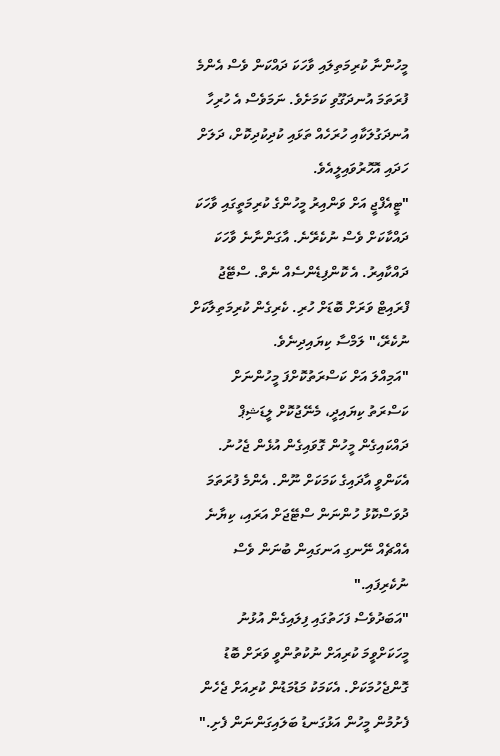މީހުންނާ ކުރިމަތިލައި ވާހަކަ ދައްކަން ވެސް އެންމެ ފުރަތަމަ އުނދަގޫވި ކަމަށެވެ. ނަމަވެސް އެ ހުރިހާ އުނދަގުލަކާއި ހުރަހެއް ތަޅައި ކުދިކުދިކޮށް، ދަލަށް ހަދައި އޮހޮރުވައިލީއެވެ.
"ޓީއެފްޖީ އަށް ވަންއިރު މީހުންގެ ކުރިމަތީގައި ވާހަކަ ދައްކާކަށް ވެސް ނުކެރޭނެ. އާގަންނާނެ ވާހަކަ ދައްކާއިރު. އެ ކޮންފިޑެންސެއް ނެތް. ސްޓޭޖު ފްރައިޓް ވަރަށް ބޮޑަށް ހުރި. ކެރިގެން ކުރިމަތިލާކަށް ނުކެރޭ،" ލަމްސާ ކިޔައިދިނެވެ.
"އަމިއްލަ އަށް ކަސްރަތުކޮށްފަ މީހުންނަށް ކަސްރަތު ކިޔައިދީ، މެނޭޖުކޮށް ލީޑަޝިޕް ދައްކައިގެން މީހުން ގޮވައިގެން އުޅެން ޖެހުނު. އެކަންވީ އާދައިގެ ކަމަކަށް ނޫން. އެންމެ ފުރަތަމަ ދުވަސްކޮޅު ހުންނަން ސްޓޭޖަށް އަރައި، ކިޔާނެ އެއްޗެއް ނޭނގި އަނގައިން ބުނަން ވެސް ނުކެރިފައި."
"އަބަދުވެސް ފަހަތުގައި ފިލައިގެން އުޅުނު މީހަކަށްވީމަ ކުރިއަށް ނުކުތުންވީ ވަރަށް ބޮޑު ގޮންޖެހުމަކަށް. އެކަމަކު މަޑުމަޑުން ކުރިއަށް ޖެހެން ފެށުމުން މީހުން އަޅުގަނޑު ބަލައިގަންނަން ފެށި."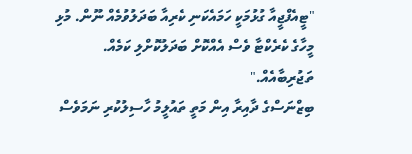"ޓީއެފްޖީއާ ގުޅުމަކީ ހަމައެކަނި ކެރިއާ ބަދަލުވުމެއް ނޫން. މުޅި މީހާގެ ކެރެކްޓާ ވެސް އެއްކޮށް ބަދަލުކޮށްލި ކަމެއް. ތަޖުރިބާއެއް."
ބިޒްނަސްގެ ދާއިރާ އިން މަތީ ތައުލީމު ހާސިލުކުރި ނަމަވެސް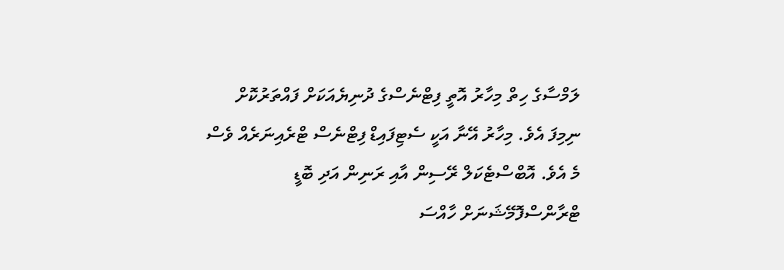ލަމްސާގެ ހިތް މިހާރު އޮތީ ފިޓްނެސްގެ ދުނިޔެއަކަށް ފައްތަރުކޮށް ނިމިފަ އެވެ. މިހާރު އޭނާ އަކީ ސެޓިފައިޑް ފިޓްނެސް ޓްރެއިނަރެއް ވެސް މެ އެވެ. އޮބްސްޓެކަލް ރޭސިން އާއި ރަނިން އަދި ބޮޑީ ޓްރާންސްފޮމޭޝަނަށް ހާއްސަ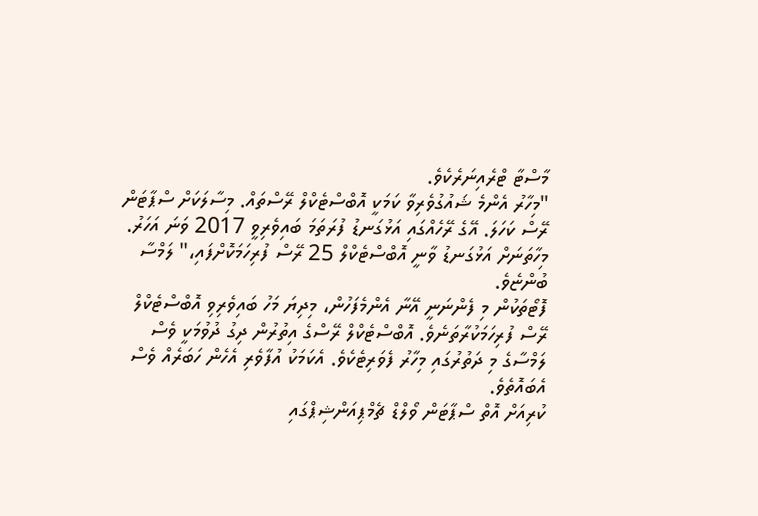މާސްޓާ ޓްރެއިނަރެކެވެ.
"މިހާރު އެންމެ ޝައުގުވެރިވާ ކަމަކީ އޮބްސްޓެކްލް ރޭސްތައް. މިސާލަކަށް ސްޕާޓަން ރޭސް ކަހަލަ. އޭގެ ރޭހެއްގައި އަޅުގަނޑު ފުރަތަމަ ބައިވެރިވީ 2017 ވަނަ އަހަރު. މިހާތަނަށް އަޅުގަނޑު ވާނީ އޮބްސްޓެކްލް 25 ރޭސް ފުރިހަމަކޮށްފައި،" ލަމްސާ ބުންޏެވެ.
ފޮޓޯތަކުން މި ފެންނަނީ އޭނާ އެންމެފަހުން، މިދިޔަ މަހު ބައިވެރިވި އޮބްސްޓެކްލް ރޭސް ފުރިހަމަކުރާތަނެވެ. އޮބްސްޓެކްލް ރޭސްގެ އިތުރުން ދިގު ދުވުމަކީ ވެސް ލަމްސާގެ މި ދަތުރުގައި މިހާރު ފެވަރިޓެކެވެ. އެކަމަކު އުފާވެރި އެހެން ހަބަރެއް ވެސް އެބައޮތެވެ.
ކުރިއަށް އޮތް ސްޕާޓަން ވޯލްޑް ޗެމްޕިއަންޝިޕްގައި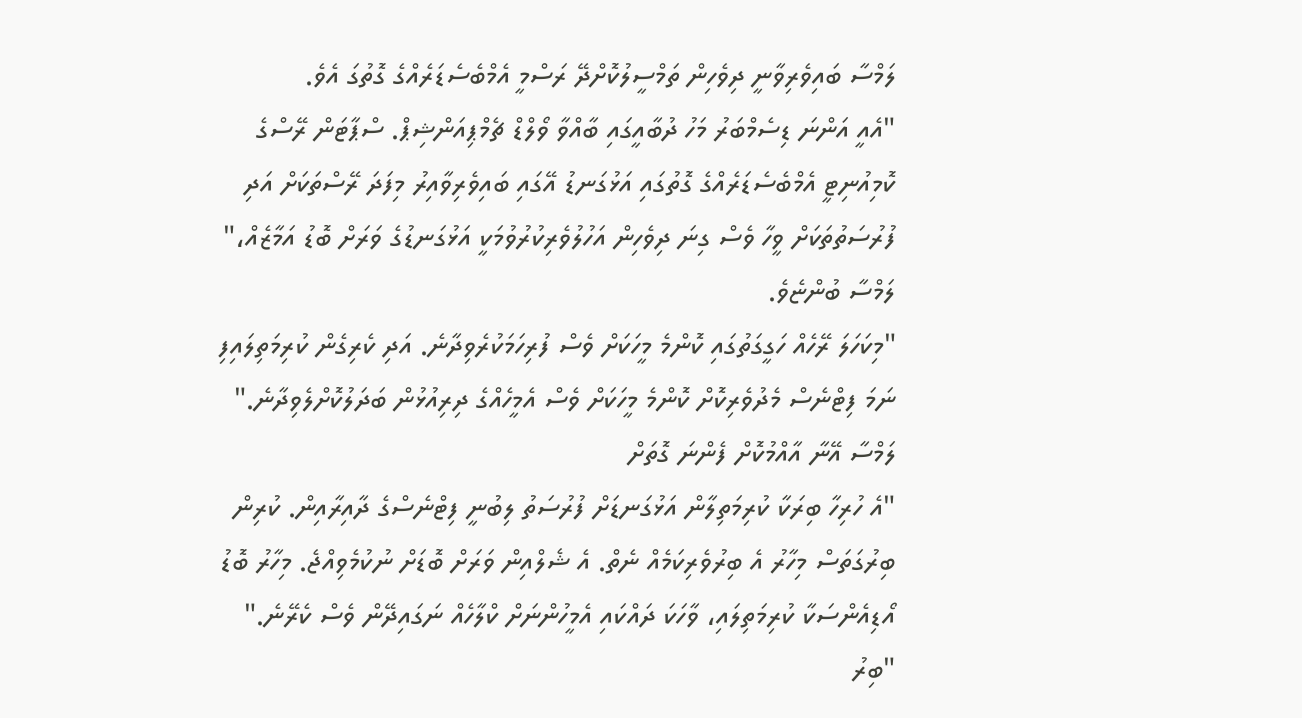ލަމްސާ ބައިވެރިވާނީ ދިވެހިން ތަމްސީލުކޮށްދޭ ރަސްމީ އެމްބެސެޑަރެއްގެ ގޮތުގަ އެވެ.
"އެއީ އަންނަ ޑިސެމްބަރު މަހު ދުބާއީގައި ބާއްވާ ވޯލްޑް ޗެމްޕިއަންޝިޕް. ސްޕާޓަން ރޭސްގެ ކޮމިއުނިޓީ އެމްބެސެޑަރެއްގެ ގޮތުގައި އަޅުގަނޑު އޭގައި ބައިވެރިވާއިރު މިފަދަ ރޭސްތަކަށް އަދި ފުރުސަތުތަކަށް ވީހާ ވެސް ގިނަ ދިވެހިން އަހުލުވެރިކުރުވުމަކީ އަޅުގަނޑުގެ ވަރަށް ބޮޑު އަމާޒެއް،" ލަމްސާ ބުންޏެވެ.
"މިކަހަލަ ރޭހެއް ހަގީގަތުގައި ކޮންމެ މީހަކަށް ވެސް ފުރިހަމަކުރެވިދާނެ. އަދި ކެރިގެން ކުރިމަތިލައިފި ނަމަ ފިޓްނެސް މެދުވެރިކޮށް ކޮންމެ މީހަކަށް ވެސް އެމީހެއްގެ ދިރިއުޅުން ބަދަލުކޮށްލެވިދާނެ."
ލަމްސާ އޭނާ އާއްމުކޮށް ފެންނަ ގޮތަށް
"އެ ހުރިހާ ބިރަކާ ކުރިމަތިލާން އަޅުގަނޑަށް ފުރުސަތު ލިބުނީ ފިޓްނެސްގެ ދާއިރާއިން. ކުރިން ބިރުގަތަސް މިހާރު އެ ބިރުވެރިކަމެއް ނެތް. އެ ޝެލްއިން ވަރަށް ބޮޑަށް ނުކުމެވިއްޖެ. މިހާރު ބޮޑު އޯޑިއެންސަކާ ކުރިމަތިލައި، ވާހަކަ ދައްކައި އެމީހުންނަށް ކްލާހެއް ނަގައިދޭން ވެސް ކެރޭނެ."
"ބިރު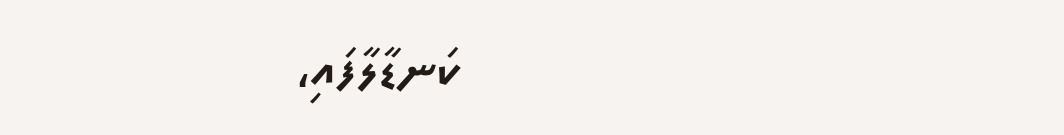ކަނޑާލާފައި،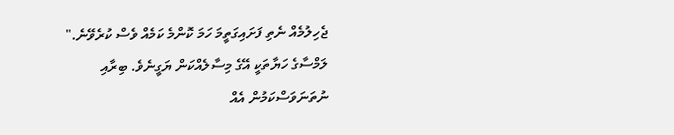ޖެހިލުމެއް ނެތި ފަށައިގަތީމަ ހަމަ ކޮންމެ ކަމެއް ވެސް ކުރެވޭނެ."
ލަމްސާގެ ހަޔާތަކީ އޭގެ މިސާލެއްކަން ޔަގީނެވެ. ބިރާއި ނުތަނަވަސްކަމުން އެއް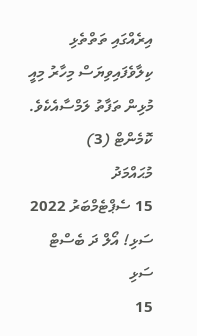އިރެއްގައި ތަތްތެޅި ކިލާވެފައިވިޔަސް މިހާރު މިއީ މުޅިން ތަފާތު ލަމްސާއެކެވެ.
ކޮމެންޓް (3)
މުޙައްމަދު
15 ސެޕްޓެމްބަރު 2022
ސަޅި! އޯލް ދަ ބެސްޓް
ސަޅި
15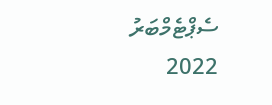ސެޕްޓެމްބަރު 2022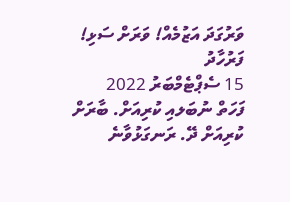ވަރުގަދަ އަޒުމެއް! ވަރަށް ސަޅި!
ފަރުހާދު
15 ސެޕްޓެމްބަރު 2022
ފަހަތް ނުބަލއި ކުރިއަށް. ބާރަށް ކުރިއަށް ދޭ. ރަނގަޅުވާނެ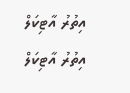އިތުރު އާޓިކަލް
އިތުރު އާޓިކަލް